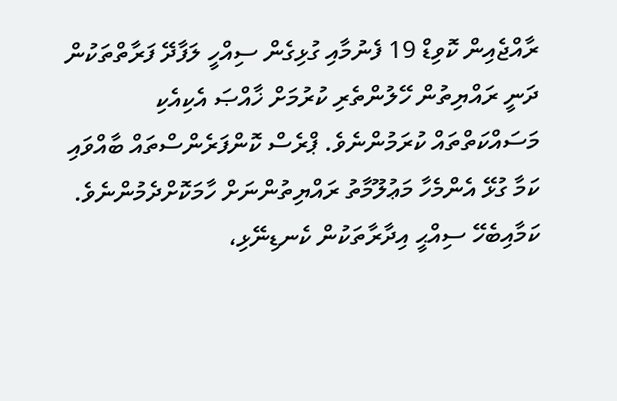ރާއްޖެއިން ކޮވިޑް 19 ފެނުމާއި ގުޅިގެން ސިއްހީ ލަފާދޭ ފަރާތްތަކުން ދަނީ ރައްޔިތުން ހޭލުންތެރި ކުރުމަށް ޚާއްޞަ އެކިއެކި މަސައްކަތްތައް ކުރަމުންނެވެ. ޕްރެސް ކޮންފަރެންސްތައް ބާއްވައި ކަމާ ގުޅޭ އެންމެހާ މަޢުލޫމާތު ރައްޔިތުންނަށް ހާމަކޮށްދެމުންނެވެ.
ކަމާއިބެހޭ ސިއްޙީ އިދާރާތަކުން ކެނޑިނޭޅި،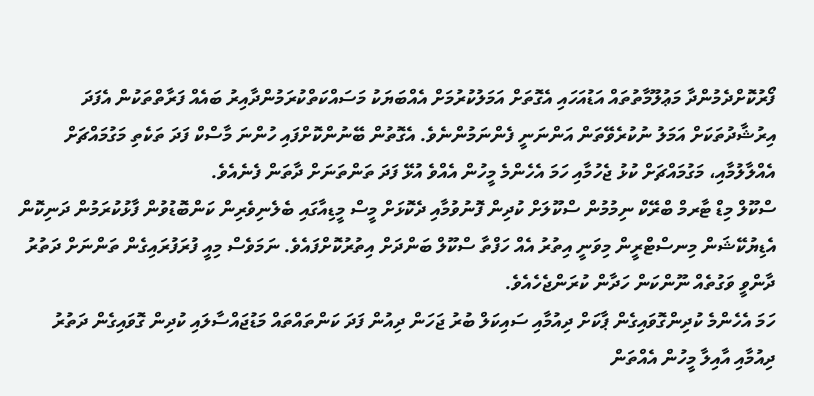ފޯރުކޮށްދެމުންދާ މަޢުލޫމާތުތައް އަޑުއަހައި އެގޮތަށް އަމަލުކުރުމަށް އެއްބަޔަކު މަސައްކަތްކުރަމުންދާއިރު ބައެއް ފަރާތްތަކުން އެފަދަ އިރުޝާދުތަކަށް އަމަލު ނުކުރެވޭތަން އަންނަނީ ފެންނަމުންނެވެ. އެގޮތުން ބޭނުންކޮށްފައި ހުންނަ މާސްކް ފަދަ ތަކެތި މަގުމައްޗަށް އެއްލާލުމާއި، މަގުމައްޗަށް ކުޅު ޖެހުމާއި ހަމަ އެހެންމެ މީހުން އެއްވެ އުޅޭ ފަދަ ތަންތަނަށް ދާތަން ފެނެއެވެ.
ސްކޫލް މިޑް ޓާރމް ބްރޭކް ނިމުމުން ސްކޫލަށް ކުދިން ފޮނުވުމާއި ދެކޮޅަށް މީސް މީޑިއާގައި ބެލެނިވެރިން ކަންބޮޑުވުން ފާޅުކުރަމުން ދަނިކޮން އެޑިޔުކޭޝަން މިނސްޓްރީން މިވަނީ އިތުރު އެއް ހަފްތާ ސްކޫލް ބަންދަށް އިތުރުކޮށްފައެވެ. ނަމަވެސް މިއީ ފުރަފުރައިގެން ތަންނަށް ދަތުރު ދާންވީ ވަގުތެއް ނޫންކަން ހަދާން ކުރަންޖެހެއެވެ.
ހަމަ އެހެންމެ ކުދިންގޮވައިގެން ޕާކަށް ދިއުމާއި ސައިކަލް ބުރު ޖަހަން ދިއުން ފަދަ ކަންތައްތައް މަޑުޖައްސާލައި ކުދިން ގޮވައިގެން ދަތުރު ދިއުމާއި އާއިލާ މީހުން އެއްތަން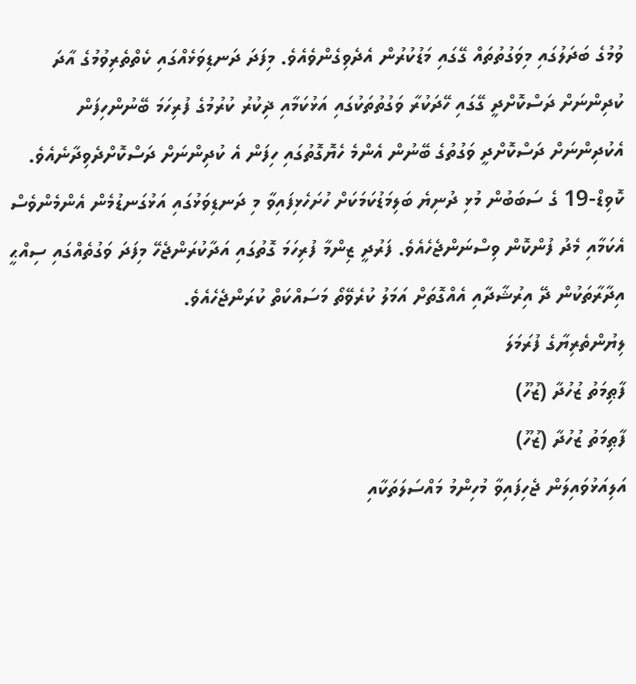ވުމުގެ ބަދަލުގައި މިވަގުތުތައް ގޭގައި މަޑުކުރުން އެދެވިގެންވެއެވެ. މިފަދަ ދަނޑިވަޅެއްގައި ކެތްތެރިވުމުގެ އާދަ ކުދިންނަށް ދަސްކޮށްދީ ގޭގައި ހޭދަކުރާ ވަގުތުތަކުގައި އަޅުކަމާއި ޛިކުރު ކުރުމުގެ ފުރިހަމަ ބޭނުންހިފަން އެކުދިންނަށް ދަސްކޮށްދީ ވަގުތުގެ ބޭނުން އެންމެ ހެޔޮގޮތުގައި ހިފަން އެ ކުދިންނަށް ދަސްކޮށްދެވިދާނެއެވެ.
ކޮވިޑް-19 ގެ ސަބަބުން މުޅި ދުނިޔެ ބަލިމަޑުކަމަކަށް ހުށަހެޅިފައިވާ މި ދަނޑިވަޅުގައި އަޅުގަނޑުމެން އެންމެންވެސް އެކަމާއި މެދު ފުންކޮން ވިސްނަންޖެހެއެވެ. ފަރުދީ ޒިންމާ ފުރިހަމަ ގޮތުގައި އަދާކުރަންޖެހޭ މިފަދަ ވަގުތެއްގައި ސިއްޙީ އިދާރާތަކުން ދޭ އިރުޝާދާއި އެއްގޮތަށް އަމަލު ކުރެވޭތޯ މަސައްކަތް ކުރަންޖެހެއެވެ.
ލިޔުންތެރިޔާގެ ފުރަމަލަ
ފާޠިމަތު ޒުހުދާ (ޒުހޫ)
ފާޠިމަތު ޒުހުދާ (ޒުހޫ)
އަލިއަޅުވައިލަން ޖެހިފައިވާ މުހިންމު މައްސަލަތަކާއި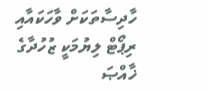ހާދިސާތަކަށް ވާހަކައާއި ރިޕޯޓް ލިޔުމަކީ ޒުހުދާގެ ޚާއްޞަ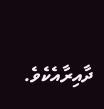ދާއިރާއެކެވެ.